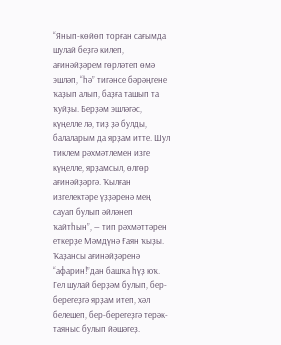“Янып-көйөп торған сағымда шулай беҙгә килеп, ағинәйҙәрем гөрләтеп өмә эшләп, “һә” тигәнсе бәрәңгене ҡаҙып алып, баҙға ташып та ҡуйҙы. Берҙәм эшләгәс, күңелле лә, тиҙ ҙә булды, балаларым да ярҙам итте. Шул тиклем рәхмәтлемен изге күңелле, ярҙамсыл, өлгөр ағинәйҙәргә. Ҡылған изгелектәре үҙҙәренә мең сауап булып әйләнеп ҡайтһын”, — тип рәхмәттәрен еткерҙе Мәмдүнә Ғаян ҡыҙы.
Ҡаҙансы ағинәйҙәренә “афарин!”дан башҡа һүҙ юҡ. Гел шулай берҙәм булып, бер-берегеҙгә ярҙам итеп, хәл белешеп, бер-берегеҙгә терәк-таяныс булып йәшәгеҙ.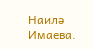Наилә Имаева.